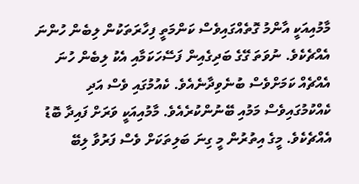މާމުއިއަކީ އާންމު ގޮތެއްގައިވެސް ކަންމަތީ ފިހާރަތަކުން ލިބެން ހުންނަ އެއްޗެކެވެ. ނުވަތަ ގޭގެ ބަދިގެއިން ފަސޭހަކަމާއި އެކު ލިބެން ހުނަ އެއްޗެއް ކަމަށްވެސް ބުނެވިދާނެއެވެ. ކެއުމުގައި ވެސް އަދި ކެއްކުމުގައިވެސް މަމުއި ބޭނުންކުރެއެވެ. މާމުއިއަކީ ވަރަށް ފައިދާ ބޮޑު އެއްޗެކެވެ. މީގެ އިތުރުން މީ ގިނަ ބަލިތަކަށް ވެސް ފަރުވާ ލިބޭ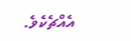އެއްޗެކެވެ.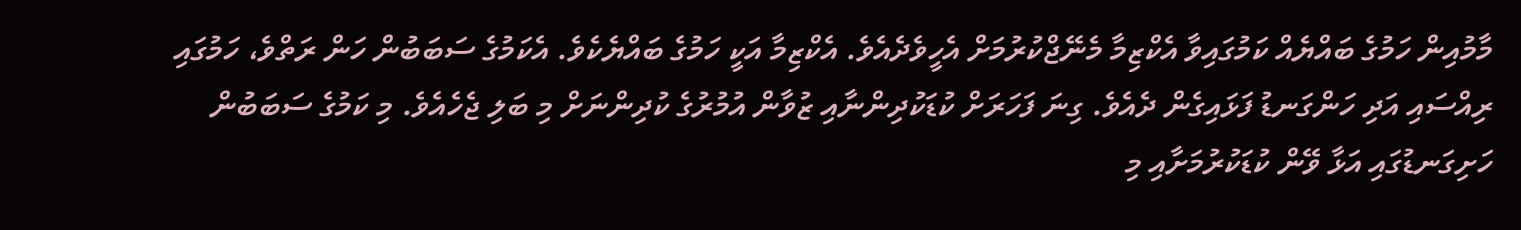މާމުއިން ހަމުގެ ބައްޔެއް ކަމުގައިވާ އެކްޒިމާ މެނޭޖްކުރުމަށް އެހީވެދެއެވެ. އެކްޒިމާ އަކީ ހަމުގެ ބައްޔެކެވެ. އެކަމުގެ ސަބަބުން ހަން ރަތްވެ، ހަމުގައި ރިއްސައި އަދި ހަންގަނޑު ފަޅައިގެން ދެއެވެ. ގިނަ ފަހަރަށް ކުޑަކުދިންނާއި ޒުވާން އުމުރުގެ ކުދިންނަށް މި ބަލި ޖެހެއެވެ. މި ކަމުގެ ސަބަބުން ހަށިގަނޑުގައި އަޅާ ވޭން ކުޑަކުރުމަށާއި މި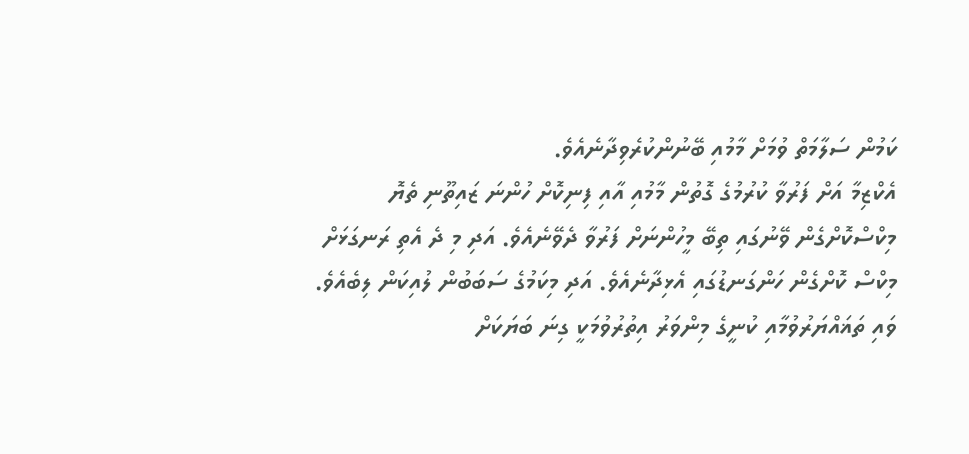ކަމުން ސަލާމަތް ވުމަށް މާމުއި ބޭނުންކުރެވިދާނެއެވެ.
އެކްޒިމާ އަށް ފަރުވާ ކުރުމުގެ ގޮތުން މާމުއި އާއި ފިނިކޮށް ހުންނަ ޒައިތޫނި ތެޔޮ މިކްސްކޮށްގެން ވޭނުގައި ތިބޭ މީހުންނަށް ފަރުވާ ދެވޭނެއެވެ. އަދި މި ދެ އެތި ރަނގަޅަށް މިކްސް ކޮށްގެން ހަންގަނޑުގައި އެޅިދާނެއެވެ. އަދި މިކަމުގެ ސަބަބުން ލުއިކަން ލިބެއެވެ.
ވައި ތަޣައްޔަރުވުމާއި ކުނީގެ މިންވަރު އިތުރުވުމަކީ ގިނަ ބަޔަކަށް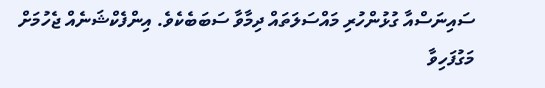ސައިނަސްއާ ގުޅުންހުރި މައްސަލަތައް ދިމާވާ ސަބަބެކެވެ. އިންފެކްޝަނެއް ޖެހުމަށް މަގުފަހިވާ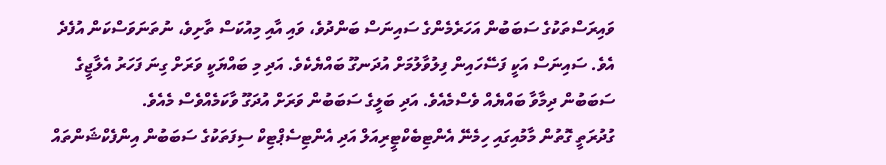ވައިރަސްތަކުގެ ސަބަބުން އަހަރެމެންގެ ސައިނަސް ބަންދުވެ، ވައި އާއި މިއުކަސް ތާށިވެ، ނުތަނަވަސްކަން އުފެދެ އެވެ. ސައިނަސް އަކީ ފަސޭހައިން ފިލުވާލުމަށް އުދަނގޫ ބައްޔެކެވެ. އަދި މި ބައްޔަކީ ވަރަށް ގިނަ ފަހަރު އެލާޖީގެ ސަބަބުން ދިމާވާ ބައްޔެއް ވެސްމެއެވެ. އަދި ބަލީގެ ސަބަބުން ވަރަށް އުދަގޫ ވާކަމެއްވެސް މެއެވެ.
ގުދުރަތީ ގޮތުން މާމުއިގައި ހިމެނޭ އެންޓިބެކްޓީރިއަލް އަދި އެންޓިސެޕްޓިކް ސިފަތަކުގެ ސަބަބުން އިންފެކްޝަންތައް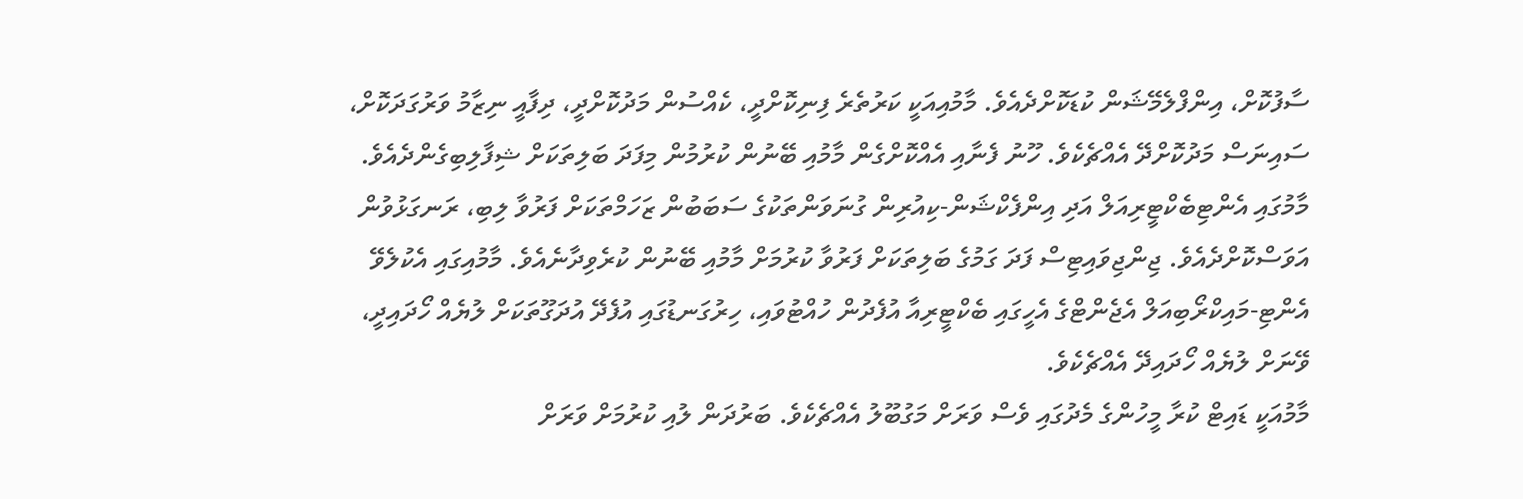ސާފުކޮށް، އިންފްލެމޭޝަން ކުޑަކޮށްދެއެވެ. މާމުއިއަކީ ކަރުތެރެ ފިނިކޮށްދީ، ކެއްސުން މަދުކޮށްދީ، ދިފާއީ ނިޒާމު ވަރުގަދަކޮށް، ސައިނަސް މަދުކޮށްދޭ އެއްޗެކެވެ. ހޫނު ފެނާއި އެއްކޮށްގެން މާމުއި ބޭނުން ކުރުމުން މިފަދަ ބަލިތަކަށް ޝިފާލިބިގެންދެއެވެ.
މާމުގައި އެންޓިބެކްޓީރިއަލް އަދި އިންފެކްޝަން-ކިއުރިން ގުނަވަންތަކުގެ ސަބަބުން ޒަހަމްތަކަށް ފަރުވާ ލިބި، ރަނގަޅުވުން އަވަސްކޮށްދެއެވެ. ޖިންޖިވައިޓިސް ފަދަ ގަމުގެ ބަލިތަކަށް ފަރުވާ ކުރުމަށް މާމުއި ބޭނުން ކުރެވިދާނެއެވެ. މާމުއިގައި އެކުލެވޭ އެންޓި-މައިކްރޯބިއަލް އެޖެންޓްގެ އެހީގައި ބެކްޓީރިއާ އުފެދުން ހުއްޓުވައި، ހިރުގަނޑުގައި އުފެދޭ އުދަގޫތަކަށް ލުޔެއް ހޯދައިދީ، ވޭނަށް ލުޔެއް ހޯދައިދޭ އެއްޗެކެވެ.
މާމުއަކީ ޑައިޓް ކުރާ މީހުންގެ މެދުގައި ވެސް ވަރަށް މަގުބޫލު އެއްޗެކެވެ. ބަރުދަން ލުއި ކުރުމަށް ވަރަށް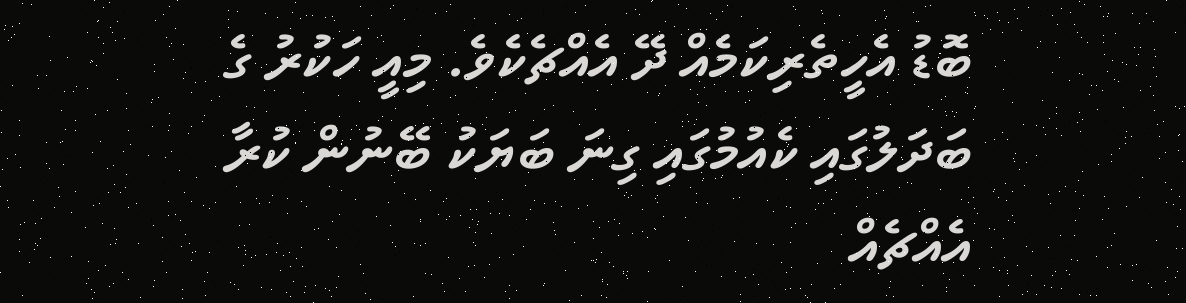ބޮޑު އެހީތެރިކަމެއް ދޭ އެއްޗެކެވެ. މިއީ ހަކުރު ގެ ބަދަލުގައި ކެއުމުގައި ގިނަ ބަޔަކު ބޭނުން ކުރާ އެއްޗެއް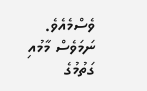ވެސްމެއެވެ. ނަމަވެސް މާމުއި ގަތުމުގެ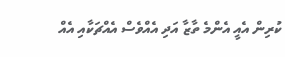ކުރިން އެއީ އެންމެ ތާޒާ އަދި އެއްވެސް އެއްޗަކާއި އެއް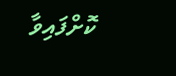ކޮށްފައިވާ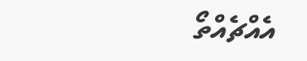އެއްޗެއްތޯ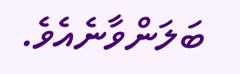ބަލަންވާނެއެވެ.